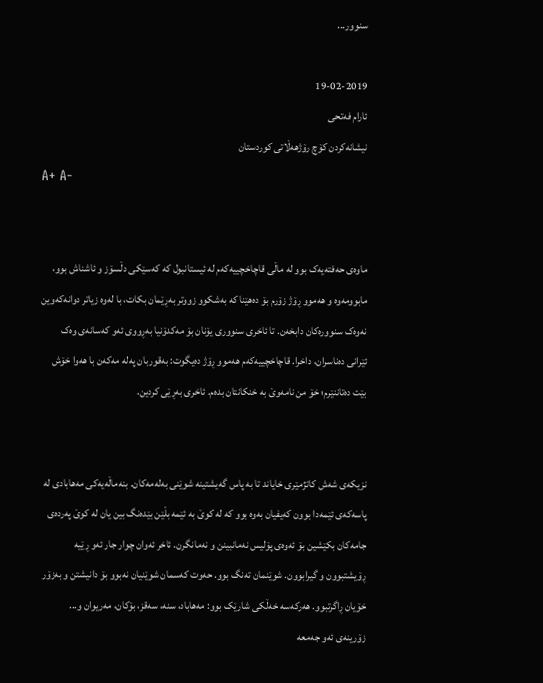سنوور...

19-02-2019
ئارام فەتحی
نیشانەکردن کۆچ رۆژهەڵاتی کوردستان
A+ A-


ماوەی حەفتەیەک بوو لە ماڵی قاچاخچییەکەم لە ئیستانبول کە کەسێکی دڵسۆز و ئاشناش بوو، مابوومەوە و هەموو ڕۆژ زۆرم بۆ دەهێنا کە بەشکوو زووتر بەڕێمان بکات، با لەوە زیاتر دوانەکەوین نەوەک سنوورەکان دابخەن. تا ئاخری سنووری یۆنان بۆ مەکدۆنیا بەڕووی ئەو کەسانەی وەک ئێرانی دەناسران، داخرا. قاچاخچییەکەم هەموو ڕۆژ دەیگوت: بەقوربان پەلە مەکەن با هەوا خۆش بێت دەتاننێرم؛ خۆ من نامەوێ بە خنکانتان بدەم. ئاخری بەڕێی کردین.


نزیکەی شەش کاتژمێری خایاند تا بە پاس گەیشتینە شوێنی بەلەمەکان. بنەماڵەیەکی مەهابادی لە پاسەکەی ئێمەدا بوون کەیفیان بەوە بوو کە لە کوێ بە ئێمە بڵێن بێدەنگ بین یان لە کوێ پەردەی جامەکان بکێشین بۆ ئەوەی پۆلیس نەمانبینن و نەمانگرن. ئاخر ئەوان چوار جار ئەو ڕێیە ڕۆیشتبوون و گیرابوون. شوێنمان تەنگ بوو. حەوت کەسمان شوێنیان نەبوو بۆ دانیشتن و بەزۆر خۆیان ڕاگرتبوو. هەرکەسە خەڵکی شارێک بوو: مەهاباد، سنە، سەقز، بۆکان، مەریوان و... زۆرینەی ئەو جەمعە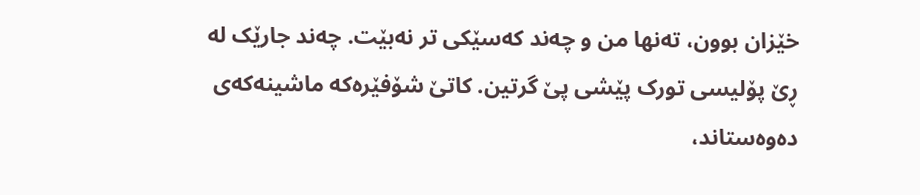خێزان بوون، تەنها من و چەند کەسێکی تر نەبێت. چەند جارێک لە ڕێ پۆلیسی تورک پێشی پێ گرتین. کاتێ شۆفێرەکە ماشینەکەی دەوەستاند،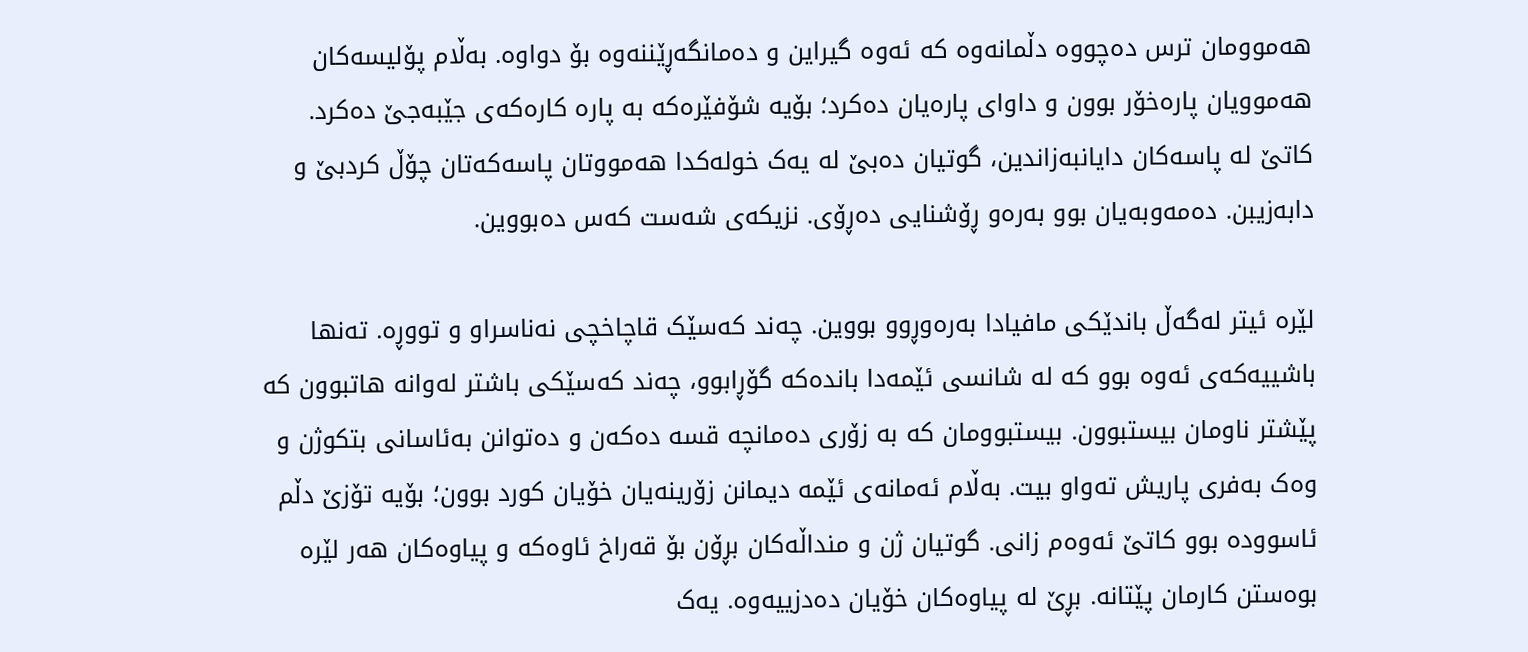هەموومان ترس دەچووە دڵمانەوە کە ئەوە گیراین و دەمانگەڕێننەوە بۆ دواوە. بەڵام پۆلیسەکان هەموویان پارەخۆر بوون و داوای پارەیان دەکرد؛ بۆیە شۆفێرەکە بە پارە کارەکەی جێبەجێ دەکرد. کاتێ لە پاسەکان دایانبەزاندین، گوتیان دەبێ لە یەک خولەکدا هەمووتان پاسەکەتان چۆڵ کردبێ و دابەزیبن. دەمەوبەیان بوو بەرەو ڕۆشنایی دەڕۆی. نزیکەی شەست کەس دەبووین.

لێرە ئیتر لەگەڵ باندێکی مافیادا بەرەوڕوو بووین. چەند کەسێک قاچاخچی نەناسراو و تووڕە. تەنها باشییەکەی ئەوە بوو کە لە شانسی ئێمەدا باندەکە گۆڕابوو، چەند کەسێکی باشتر لەوانە هاتبوون کە پێشتر ناومان بیستبوون. بیستبوومان کە بە زۆری دەمانچە قسە دەکەن و دەتوانن بەئاسانی بتکوژن و وەک بەفری پاریش تەواو بیت. بەڵام ئەمانەی ئێمە دیمانن زۆرینەیان خۆیان کورد بوون؛ بۆیە تۆزێ دڵم ئاسوودە بوو کاتێ ئەوەم زانی. گوتیان ژن و منداڵەکان بڕۆن بۆ قەراخ ئاوەکە و پیاوەکان هەر لێرە بوەستن کارمان پێتانە. بڕێ لە پیاوەکان خۆیان دەدزییەوە. یەک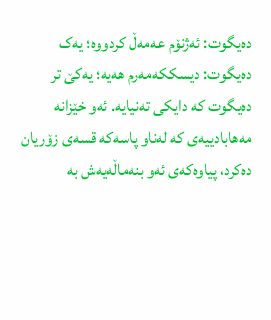دەیگوت: ئەژنۆم عەمەڵ کردووە؛ یەک دەیگوت: دیسککەمەرم هەیە؛ یەکێ تر دەیگوت کە دایکی تەنیایە. ئەو خێزانە مەهابادییەی کە لەناو پاسەکە قسەی زۆریان دەکرد، پیاوەکەی ئەو بنەماڵەیەش بە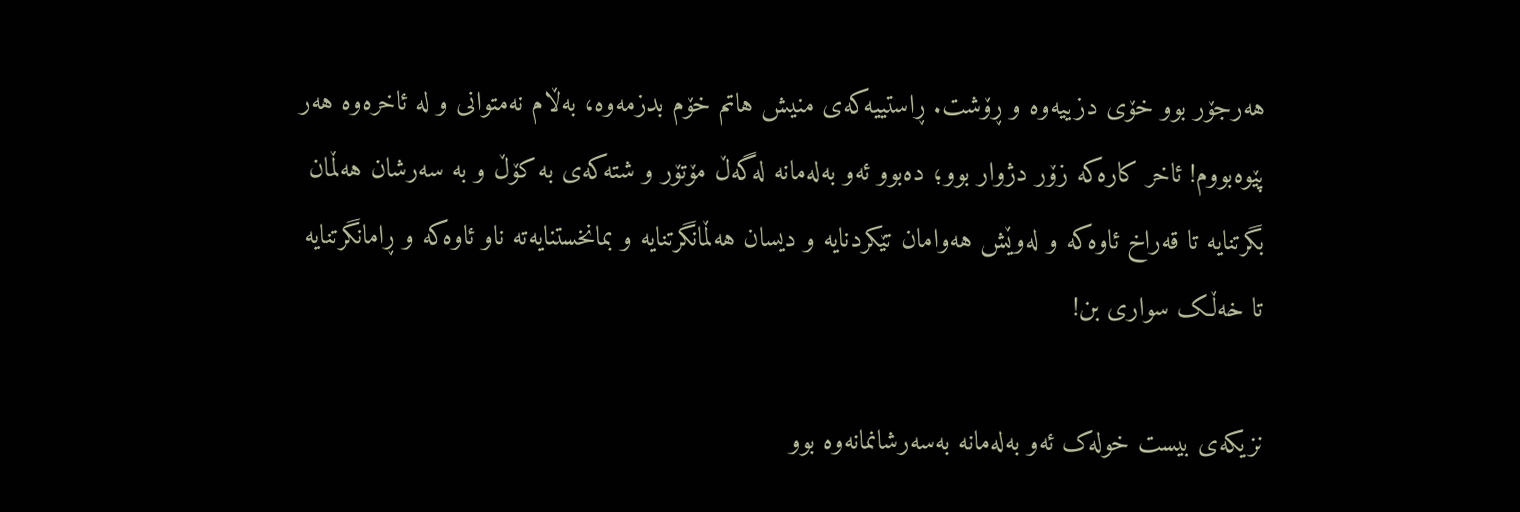هەرجۆر بوو خۆی دزییەوە و ڕۆشت. ڕاستییەکەی منیش هاتم خۆم بدزمەوە، بەڵام نەمتوانی و لە ئاخرەوە هەر پێوەبووم! ئاخر کارەکە زۆر دژوار بوو؛ دەبوو ئەو بەلەمانە لەگەڵ مۆتۆر و شتەکەی بە کۆڵ و بە سەرشان هەڵمان بگرتنایە تا قەراخ ئاوەکە و لەوێش هەوامان تێکردنایە و دیسان هەڵمانگرتنایە و بمانخستنایەتە ناو ئاوەکە و ڕامانگرتنایە تا خەڵک سواری بن!

نزیکەی بیست خولەک ئەو بەلەمانە بەسەرشانمانەوە بوو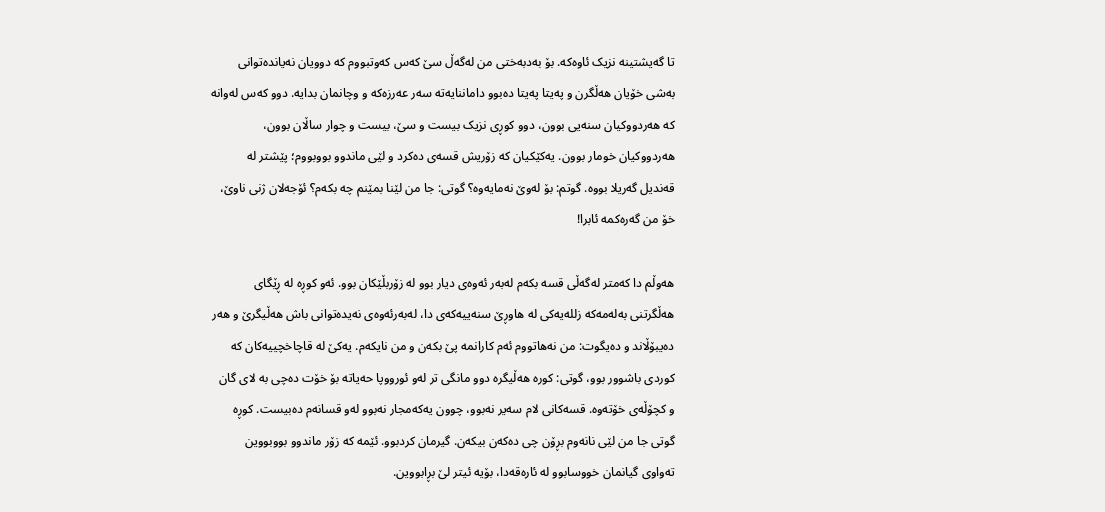تا گەیشتینە نزیک ئاوەکە. بۆ بەدبەختی من لەگەڵ سێ کەس کەوتبووم کە دوویان نەیاندەتوانی بەشی خۆیان هەڵگرن و پەیتا پەیتا دەبوو داماننایەتە سەر عەرزەکە و وچانمان بدایە. دوو کەس لەوانە کە هەردووکیان سنەیی بوون، دوو کوڕی نزیک بیست و سێ، بیست و چوار ساڵان بوون، هەردووکیان خومار بوون. یەکێکیان کە زۆریش قسەی دەکرد و لێی ماندوو بووبووم؛ پێشتر لە قەندیل گەریلا بووە. گوتم: بۆ لەوێ نەمایەوە؟ گوتی: جا من لێنا بمێنم چە بکەم؟ ئۆجەلان ژنی ناوێ، خۆ من گەرەکمە ئابرا!

هەوڵم دا کەمتر لەگەڵی قسە بکەم لەبەر ئەوەی دیار بوو لە زۆربڵێکان بوو. ئەو کوڕە لە ڕێگای هەڵگرتنی بەلەمەکە زللەیەکی لە هاوڕێ سنەییەکەی دا، لەبەرئەوەی نەیدەتوانی باش هەڵیگرێ و هەر دەیبۆڵاند و دەیگوت: من نەهاتووم ئەم کارانمە پێ بکەن و من نایکەم. یەکێ لە قاچاخچییەکان کە کوردی باشوور بوو، گوتی: کورە هەڵیگرە دوو مانگی تر لەو ئورووپا حەیاتە بۆ خۆت دەچی بە لای گان و کچۆڵەی خۆتەوە. قسەکانی لام سەیر نەبوو، چوون یەکەمجار نەبوو لەو قسانەم دەبیست. کوڕە گوتی جا من لێی نانەوم بڕۆن چی دەکەن بیکەن. گیرمان کردبوو. ئێمە کە زۆر ماندوو بووبووین تەواوی گیانمان خووسابوو لە ئارەقەدا، بۆیە ئیتر لێ بڕابووین.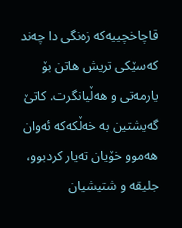قاچاخچییەکە زەنگی دا چەند کەسێکی تریش هاتن بۆ یارمەتی و هەڵیانگرت. کاتێ گەیشتین بە خەڵکەکە ئەوان هەموو خۆیان تەیار کردبوو، جلیقە و شتیشیان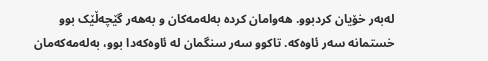لەبەر خۆیان کردبوو. هەوامان کردە بەلەمەکان و بەهەر گێچەڵێک بوو خستمانە سەر ئاوەکە. تاکوو سەر سنگمان لە ئاوەکەدا بوو، بەلەمەکەمان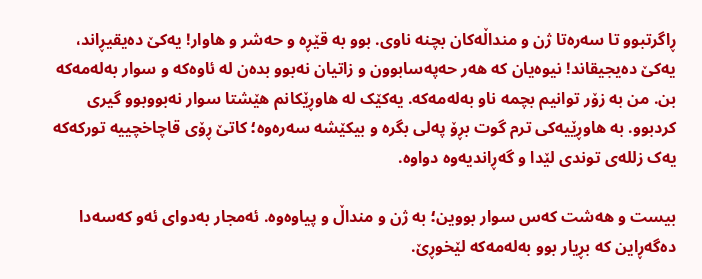ڕاگرتبوو تا سەرەتا ژن و منداڵەکان بچنە ناوی. بوو بە قێڕە و حەشر و هاوار! یەکێ دەیقیڕاند، یەکێ دەیجیقاند! نیوەیان کە هەر حەپەسابوون و زاتیان نەبوو بدەن لە ئاوەکە و سوار بەلەمەکە بن. من بە زۆر توانیم بچمە ناو بەلەمەکە. یەکێک لە هاوڕێکانم هێشتا سوار نەبووبوو گیری کردبوو. بە هاوڕێیەکی ترم گوت بڕۆ پەلی بگرە و بیکێشە سەرەوە؛ کاتێ ڕۆی قاچاخچییە تورکەکە یەک زللەی توندی لێدا و گەڕاندیەوە دواوە.

بیست و هەشت کەس سوار بووین؛ بە ژن و منداڵ و پیاوەوە. ئەمجار بەدوای ئەو کەسەدا دەگەڕاین کە بڕیار بوو بەلەمەکە لێخوڕێ.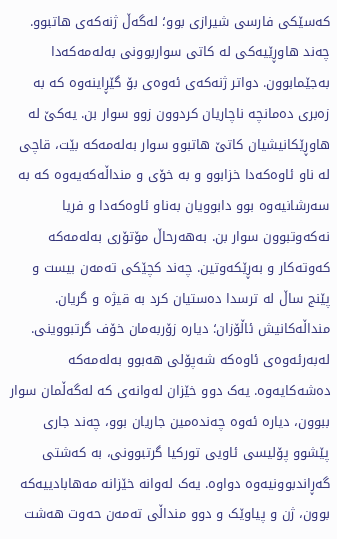کەسێکی فارسی شیرازی بوو؛ لەگەڵ ژنەکەی هاتبوو. چەند هاوڕێیەکی لە کاتی سواربوونی بەلەمەکەدا بەجێمابوون. دواتر ژنەکەی ئەوەی بۆ گێڕاینەوە کە بە زەبری دەمانچە ناچاریان کردوون زوو سوار بن. یەکێ لە هاوڕێکانیشیان کاتێ هاتبوو سوار بەلەمەکە بێت، قاچی لە ناو ئاوەکەدا خزابوو و بە خۆی و منداڵەکەیەوە کە بە سەرشانیەوە بوو دابوویان بەناو ئاوەکەدا و فریا نەکەوتبوون سوار بن. بەهەرحاڵ مۆتۆری بەلەمەکە کەوتەکار و بەڕێکەوتین. چەند کچێکی تەمەن بیست و پێنج ساڵ لە ترسدا دەستیان کرد بە قیژە و گریان. منداڵەکانیش ئاڵۆزان؛ دیارە زۆربەمان خۆف گرتبووینی. لەبەرئەوەی ئاوەکە شەپۆلی هەبوو بەلەمەکە دەشەکایەوە. یەک دوو خێزان لەوانەی کە لەگەڵمان سوار ببوون، دیارە ئەوە چەندەمین جاریان بوو، چەند جاری پێشوو پۆلیسی ئاویی تورکیا گرتبوونی، بە کەشتی گەڕاندبوونیەوە دواوە. یەک لەوانە خێزانە مەهابادییەکە بوون، ژن و پیاوێک و دوو منداڵی تەمەن حەوت هەشت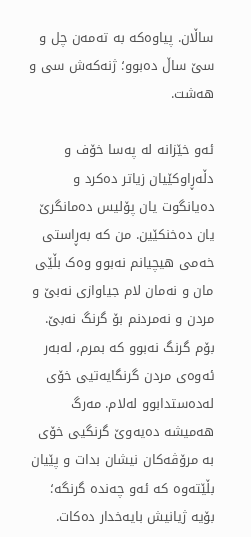ساڵان. پیاوەکە بە تەمەن چل و سێ ساڵ دەبوو؛ ژنەکەش سی و هەشت.

ئەو خێزانە لە پەسا خۆف و دڵەڕاوکێیان زیاتر دەکرد و دەیانگوت یان پۆلیس دەمانگرێ یان دەخنکێین. من کە بەڕاستی خەمی هیچیانم نەبوو وەک بڵێی مان و نەمان لام جیاوازی نەبێ و مردن و نەمردنم بۆ گرنگ نەبێ. بۆم گرنگ نەبوو کە بمرم، لەبەر ئەوەی مردن گرنگایەتیی خۆی لەدەستدابوو لەلام. مەرگ هەمیشە دەیەوێ گرنگیی خۆی بە مرۆڤەکان نیشان بدات و پێیان بڵێتەوە کە ئەو چەندە گرنگە؛ بۆیە ژیانیش بایەخدار دەکات.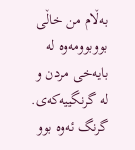بەڵام من خاڵی بووبوومەوە لە بایەخی مردن و لە گرنگییەکەی. گرنگ ئەوە بوو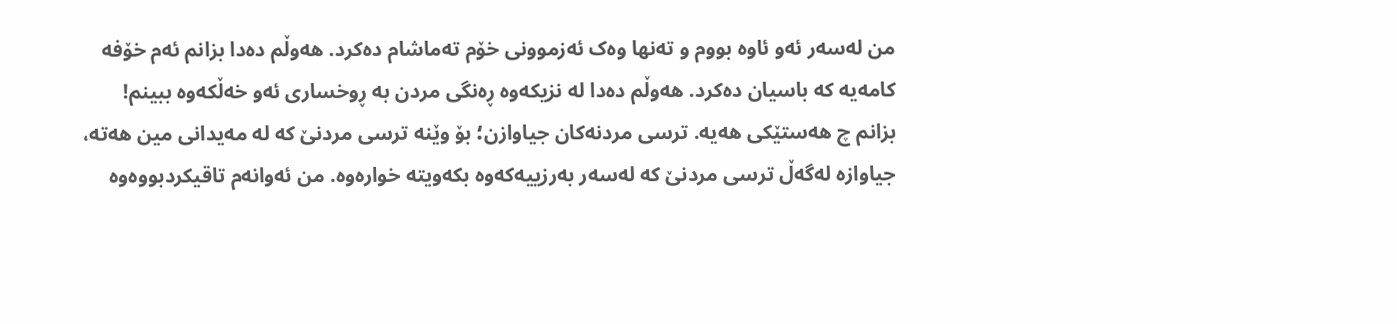من لەسەر ئەو ئاوە بووم و تەنها وەک ئەزموونی خۆم تەماشام دەکرد. هەوڵم دەدا بزانم ئەم خۆفە کامەیە کە باسیان دەکرد. هەوڵم دەدا لە نزیکەوە ڕەنگی مردن بە ڕوخساری ئەو خەڵکەوە ببینم! بزانم چ هەستێکی هەیە. ترسی مردنەکان جیاوازن؛ بۆ وێنە ترسی مردنێ کە لە مەیدانی مین هەتە، جیاوازە لەگەڵ ترسی مردنێ کە لەسەر بەرزییەکەوە بکەویتە خوارەوە. من ئەوانەم تاقیکردبووەوە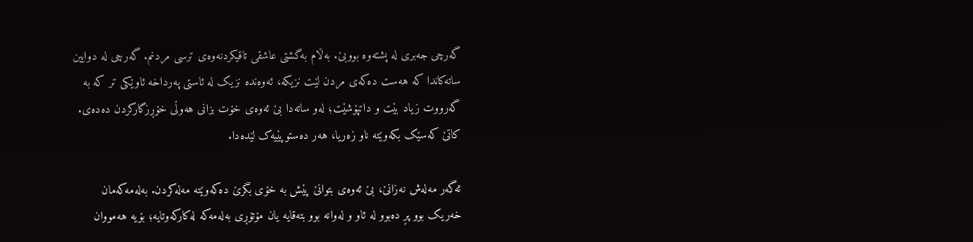گەرچی جەبری لە پشتەوە بووبێ. بەڵام بەگشتی عاشقی تاقیکردنەوەی ترسی مردنم. گەرچی لە دوایین ساتەکاندا کە هەست دەکەی مردن لێت نزیکە، ئەوەندە نزیک لە ئاستی پەرداخە ئاوێکی تر کە بە گەرووت زیاد بێت و داتپۆشێت؛ لەو ساتەدا بێ ئەوەی خۆت بزانی هەوڵی خۆڕزگارکردن دەدەی. کاتێ کەسێک بکەوێتە ناو زەریا، هەر دەستوپێیەک لێدەدا.

ئەگەر مەلەش نەزانێ، بێ ئەوەی بتوانێ پێش بە خۆی بگرێ دەکەوێتە مەلەکردن. بەلەمەکەمان خەریک بوو پڕ دەبوو لە ئاو و لەوانە بوو بتەقایە یان مۆتۆڕی بەلەمەکە لەکارکەوتایە؛ بۆیە هەمووان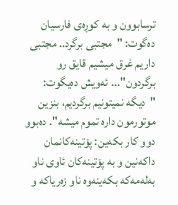ترسابوون و بە کوڕەی فارسیان دەگوت: "مجتبی برگرد.. مجتبی داریم غرق میشیم قایق رو برگردون"... ئەویش دەیگوت: "دیگە نمیتونیم برگردیم، بنزین موتورمون دارە تموم میشە". دەبوو دوو کار بکەین: پۆتینەکانمان داکەنین و بە پۆتینەکان ئاوی ناو بەلەمەکە بکەینەوە ناو زەریاکە و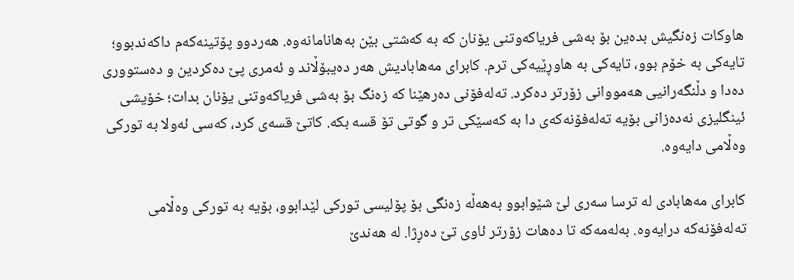هاوکات زەنگیش بدەین بۆ بەشی فریاکەوتنی یۆنان کە بە کەشتی بێن بەهانامانەوە. هەردوو پۆتینەکەم داکەندبوو؛ تایەکی بە خۆم بوو، تایەکی بە هاوڕێیەکی ترم. کابرای مەهابادیش هەر دەیبۆڵاند و ئەمری پێ دەکردین و دەستووری دەدا و دڵنگەرانیی هەمووانی زۆرتر دەکرد. تەلەفۆنی دەرهێنا کە زەنگ بۆ بەشی فریاکەوتنی یۆنان بدات؛ خۆیشی ئینگلیزی نەدەزانی بۆیە تەلەفۆنەکەی دا بە کەسێکی تر و گوتی تۆ قسە بکە. کاتێ قسەی کرد، کەسی ئەولا بە تورکی وەڵامی دایەوە.

کابرای مەهابادی لە ترسا سەری لێ شێوابوو بەهەڵە زەنگی بۆ پۆلیسی تورکی لێدابوو، بۆیە بە تورکی وەڵامی تەلەفۆنەکە درایەوە. بەلەمەکە تا دەهات زۆرتر ئاوی تێ دەڕژا. لە هەندێ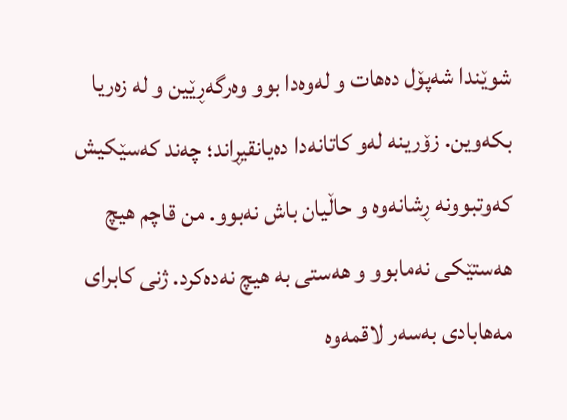شوێندا شەپۆل دەهات و لەوەدا بوو وەرگەڕێین و لە زەریا بکەوین. زۆرینە لەو کاتانەدا دەیانقیڕاند؛ چەند کەسێکیش کەوتبوونە ڕشانەوە و حاڵیان باش نەبوو. من قاچم هیچ هەستێکی نەمابوو و هەستی بە هیچ نەدەکرد. ژنی کابرای مەهابادی بەسەر لاقمەوە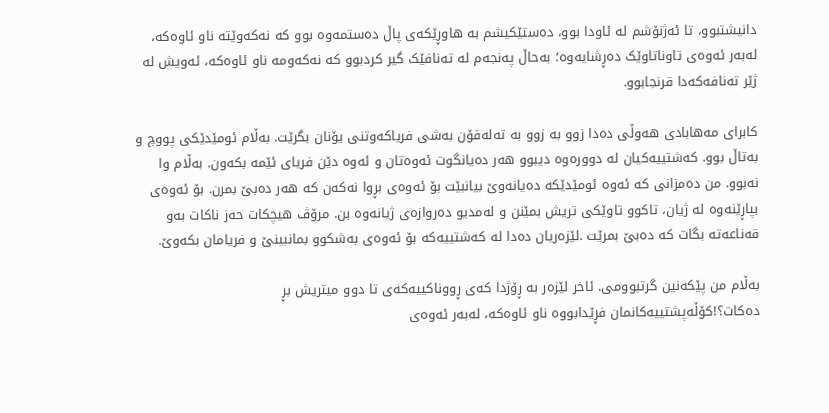دانیشتبوو، تا ئەژنۆشم لە ئاودا بوو، دەستێکیشم بە هاوڕێکەی پاڵ دەستمەوە بوو کە نەکەوێتە ناو ئاوەکە، لەبەر ئەوەی تاوناتاوێک دەڕشایەوە؛ بەحاڵ پەنجەم لە تەنافێک گیر کردبوو کە نەکەومە ناو ئاوەکە، ئەویش لە ژێر تەنافەکەدا قرنجابوو.

کابرای مەهابادی هەوڵی دەدا زوو بە زوو بە تەلەفۆن بەشی فریاکەوتنی یۆنان بگرێت. بەڵام ئومێدێکی پووچ و بەتاڵ بوو. کەشتییەکیان لە دوورەوە دیبوو هەر دەیانگوت ئەوەتان و ئەوە دێن فریای ئێمە بکەون. بەڵام وا نەبوو. من دەمزانی کە ئەوە ئومێدێکە دەیانەوێ بیانبێت بۆ ئەوەی بڕوا نەکەن کە هەر دەبێ بمرن. بۆ ئەوەی بپاڕێنەوە لە ژیان، تاکوو تاوێکی تریش بمێنن و لەمدیو دەروازەی ژیانەوە بن. مرۆڤ هیچکات حەز ناکات بەو قەناعەتە بگات کە دەبێ بمرێت .لێزەریان دەدا لە کەشتییەکە بۆ ئەوەی بەشکوو بمانبینێ و فریامان بکەوێ.

بەڵام من پێکەنین گرتبوومی. ئاخر لێزەر بە ڕۆژدا کەی ڕووناکییەکەی تا دوو میتریش بڕ دەکات؟!کۆڵەپشتییەکانمان فڕێدابووە ناو ئاوەکە، لەبەر ئەوەی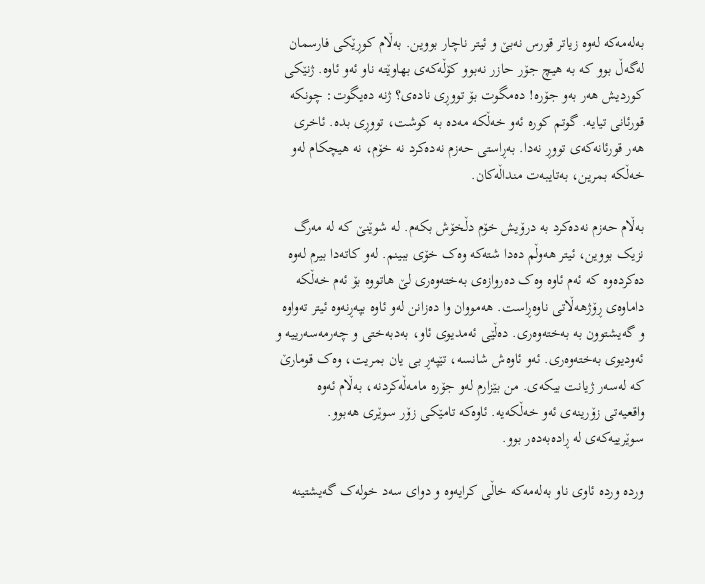بەلەمەکە لەوە زیاتر قورس نەبێ و ئیتر ناچار بووین. بەڵام کوڕێکی فارسمان لەگەڵ بوو کە بە هیچ جۆر حازر نەبوو کۆڵەکەی بهاوێتە ناو ئەو ئاوە. ژنێکی کوردیش هەر بەو جۆرە! دەمگوت بۆ تووڕی نادەی؟ ژنە دەیگوت: چونکە قورئانی تیایە. گوتم کورە ئەو خەڵکە مەدە بە کوشت، تووڕی بدە. ئاخری هەر قورئانەکەی تووڕ نەدا. بەڕاستی حەزم نەدەکرد نە خۆم، نە هیچکام لەو خەڵکە بمرین، بەتایبەت منداڵەکان.

بەڵام حەزم نەدەکرد بە درۆیش خۆم دڵخۆش بکەم. لە شوێنێ کە لە مەرگ نزیک بووین، ئیتر هەوڵم دەدا شتەکە وەک خۆی ببینم. لەو کاتەدا بیرم لەوە دەکردەوە کە ئەم ئاوە وەک دەروازەی بەختەوەری لێ هاتووە بۆ ئەم خەڵکە داماوەی ڕۆژهەڵاتی ناوەڕاست. هەمووان وا دەزانن لەو ئاوە بپەڕنەوە ئیتر تەواوە و گەیشتوون بە بەختەوەری. دەڵێی ئەمدیوی ئاو، بەدبەختی و چەرمەسەرییە و ئەودیوی بەختەوەری. ئەو ئاوەش شانسە، تێپەڕ بی یان بمریت، وەک قومارێ کە لەسەر ژیانت بیکەی. من بێزارم لەو جۆرە مامەڵەکردنە، بەڵام ئەوە واقعیەتی زۆرینەی ئەو خەڵکەیە. ئاوەکە تامێکی زۆر سوێری هەبوو. سوێرییەکەی لە ڕادەبەدەر بوو.

وردە وردە ئاوی ناو بەلەمەکە خاڵی کرایەوە و دوای سەد خولەک گەیشتینە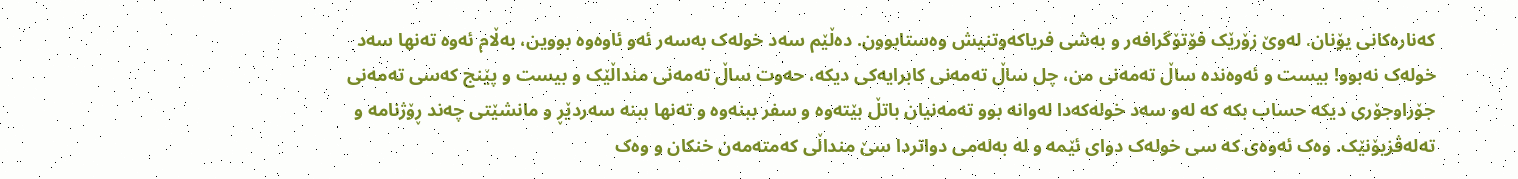کەنارەکانی یۆنان. لەوێ زۆرێک فۆتۆگرافەر‌ و بەشی فریاکەوتنیش وەستابوون. دەڵێم سەد خولەک بەسەر ئەو ئاوەوە بووین، بەڵام ئەوە تەنها سەد خولەک نەبوو! بیست و ئەوەندە ساڵ تەمەنی من، چل ساڵ تەمەنی کابرایەکی دیکە، حەوت ساڵ تەمەنی منداڵێک و بیست و پێنج کەسی تەمەنی جۆراوجۆری دیکە حساب بکە کە لەو سەد خولەکەدا لەوانە بوو تەمەنیان باتڵ بێتەوە و سفر ببنەوە و تەنها ببنە سەردێڕ و مانشێتی چەند ڕۆژنامە و تەلەڤزیۆنێک. وەک ئەوەی کە سی خولەک دوای ئێمە و لە بەلەمی دواتردا سێ منداڵی کەمتەمەن خنکان و وەک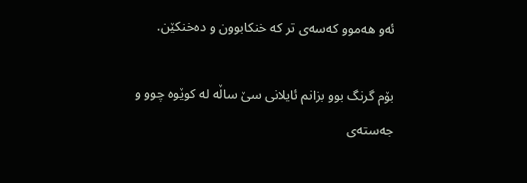ئەو هەموو کەسەی تر کە خنکابوون و دەخنکێن.

بۆم گرنگ بوو بزانم ئایلانی سێ ساڵە لە کوێوە چوو و جەستەی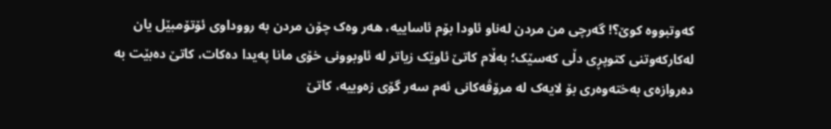کەوتبووە کوێ؟! گەرچی من مردن لەناو ئاودا بۆم ئاساییە، هەر وەک چۆن مردن بە رووداوی ئۆتۆمبێل یان لەکارکەوتنی کتوپڕی دڵی کەسێک؛ بەڵام کاتێ ئاوێک زیاتر لە ئاوبوونی خۆی مانا پەیدا دەکات، کاتێ دەبێت بە دەروازەی بەختەوەری بۆ لایەک لە مرۆڤەکانی ئەم سەر گۆی زەوییە، کاتێ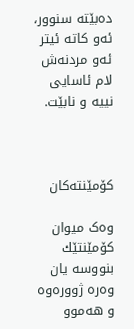دەبێتە سنوور، ئەو کاتە ئیتر ئەو مردنەش لام ئاسایی نییە و نابێت.



کۆمێنتەکان

وەک میوان کۆمێنتێك بنووسە یان وەرە ژوورەوە و هه‌موو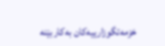خزمەتگوزارییەکان به‌كاربێنه‌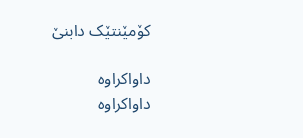کۆمێنتێک دابنێ

داواکراوە
داواکراوە